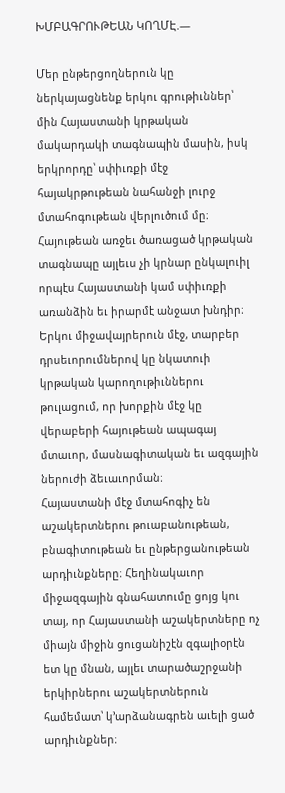ԽՄԲԱԳՐՈՒԹԵԱՆ ԿՈՂՄԷ.—

Մեր ընթերցողներուն կը ներկայացնենք երկու գրութիւններ՝ մին Հայաստանի կրթական մակարդակի տագնապին մասին, իսկ երկրորդը՝ սփիւռքի մէջ հայակրթութեան նահանջի լուրջ մտահոգութեան վերլուծում մը։
Հայութեան առջեւ ծառացած կրթական տագնապը այլեւս չի կրնար ընկալուիլ որպէս Հայաստանի կամ սփիւռքի առանձին եւ իրարմէ անջատ խնդիր։ Երկու միջավայրերուն մէջ, տարբեր դրսեւորումներով կը նկատուի կրթական կարողութիւններու թուլացում, որ խորքին մէջ կը վերաբերի հայութեան ապագայ մտաւոր, մասնագիտական եւ ազգային ներուժի ձեւաւորման։
Հայաստանի մէջ մտահոգիչ են աշակերտներու թուաբանութեան, բնագիտութեան եւ ընթերցանութեան արդիւնքները։ Հեղինակաւոր միջազգային գնահատումը ցոյց կու տայ, որ Հայաստանի աշակերտները ոչ միայն միջին ցուցանիշէն զգալիօրէն ետ կը մնան, այլեւ տարածաշրջանի երկիրներու աշակերտներուն համեմատ՝ կ՚արձանագրեն աւելի ցած արդիւնքներ։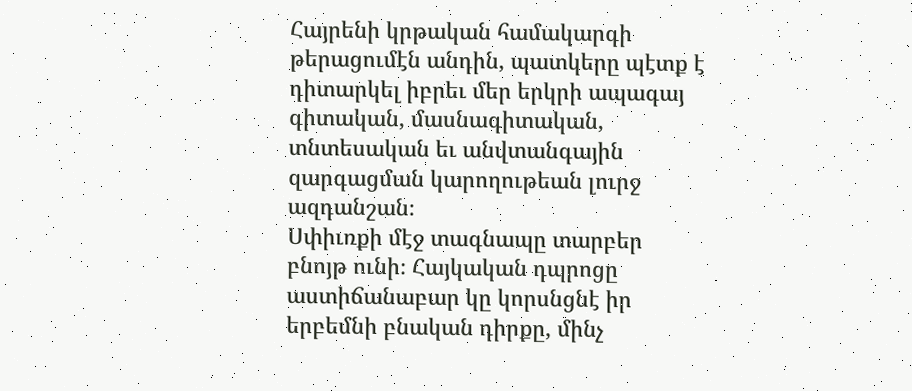Հայրենի կրթական համակարգի թերացումէն անդին, պատկերը պէտք է դիտարկել իբրեւ մեր երկրի ապագայ գիտական, մասնագիտական, տնտեսական եւ անվտանգային զարգացման կարողութեան լուրջ ազդանշան։
Սփիւռքի մէջ տագնապը տարբեր բնոյթ ունի։ Հայկական դպրոցը աստիճանաբար կը կորսնցնէ իր երբեմնի բնական դիրքը, մինչ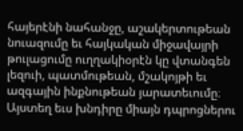հայերէնի նահանջը, աշակերտութեան նուազումը եւ հայկական միջավայրի թուլացումը ուղղակիօրէն կը վտանգեն լեզուի, պատմութեան, մշակոյթի եւ ազգային ինքնութեան յարատեւումը։ Այստեղ եւս խնդիրը միայն դպրոցներու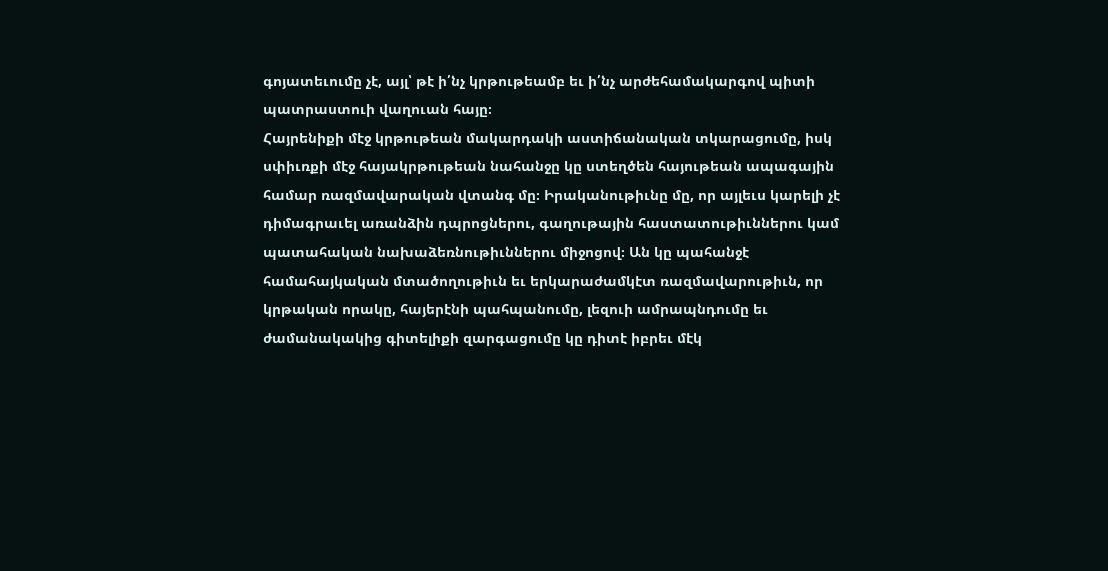գոյատեւումը չէ, այլ՝ թէ ի՛նչ կրթութեամբ եւ ի՛նչ արժեհամակարգով պիտի պատրաստուի վաղուան հայը։
Հայրենիքի մէջ կրթութեան մակարդակի աստիճանական տկարացումը, իսկ սփիւռքի մէջ հայակրթութեան նահանջը կը ստեղծեն հայութեան ապագային համար ռազմավարական վտանգ մը։ Իրականութիւնը մը, որ այլեւս կարելի չէ  դիմագրաւել առանձին դպրոցներու, գաղութային հաստատութիւններու կամ պատահական նախաձեռնութիւններու միջոցով։ Ան կը պահանջէ համահայկական մտածողութիւն եւ երկարաժամկէտ ռազմավարութիւն, որ կրթական որակը, հայերէնի պահպանումը, լեզուի ամրապնդումը եւ ժամանակակից գիտելիքի զարգացումը կը դիտէ իբրեւ մէկ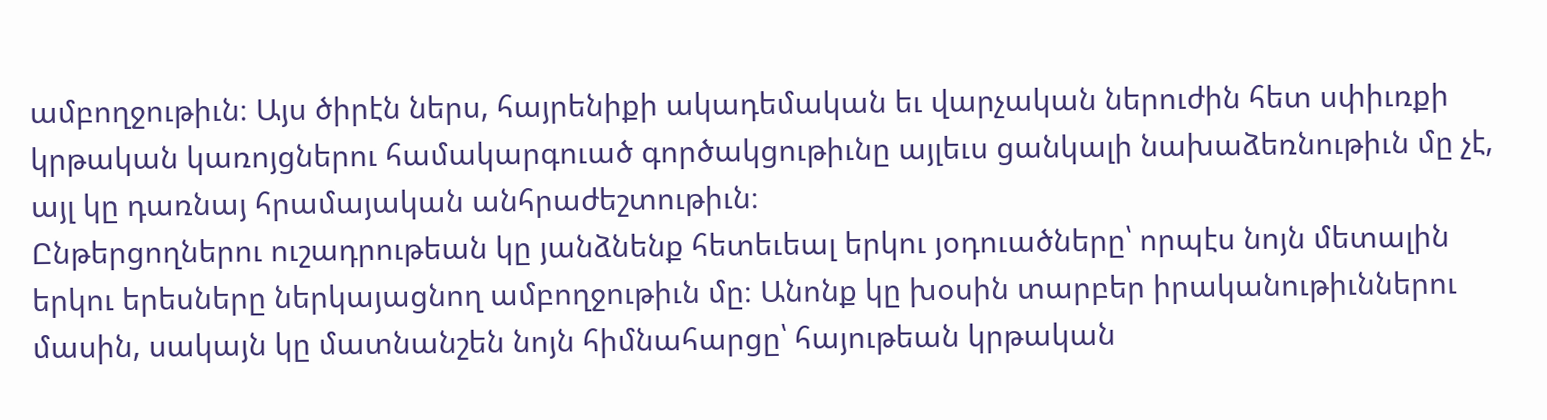ամբողջութիւն։ Այս ծիրէն ներս, հայրենիքի ակադեմական եւ վարչական ներուժին հետ սփիւռքի կրթական կառոյցներու համակարգուած գործակցութիւնը այլեւս ցանկալի նախաձեռնութիւն մը չէ, այլ կը դառնայ հրամայական անհրաժեշտութիւն։
Ընթերցողներու ուշադրութեան կը յանձնենք հետեւեալ երկու յօդուածները՝ որպէս նոյն մետալին երկու երեսները ներկայացնող ամբողջութիւն մը։ Անոնք կը խօսին տարբեր իրականութիւններու մասին, սակայն կը մատնանշեն նոյն հիմնահարցը՝ հայութեան կրթական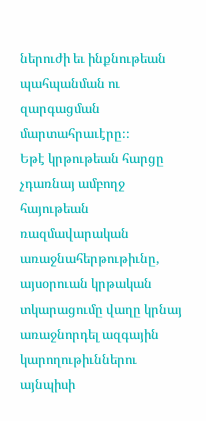ներուժի եւ ինքնութեան պահպանման ու զարգացման մարտահրաւէրը։։
Եթէ կրթութեան հարցը չդառնայ ամբողջ հայութեան ռազմավարական առաջնահերթութիւնը, այսօրուան կրթական տկարացումը վաղը կրնայ առաջնորդել ազգային կարողութիւններու այնպիսի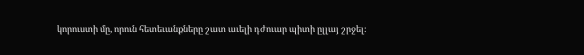կորուստի մը, որուն հետեւանքները շատ աւելի դժուար պիտի ըլլայ շրջել։